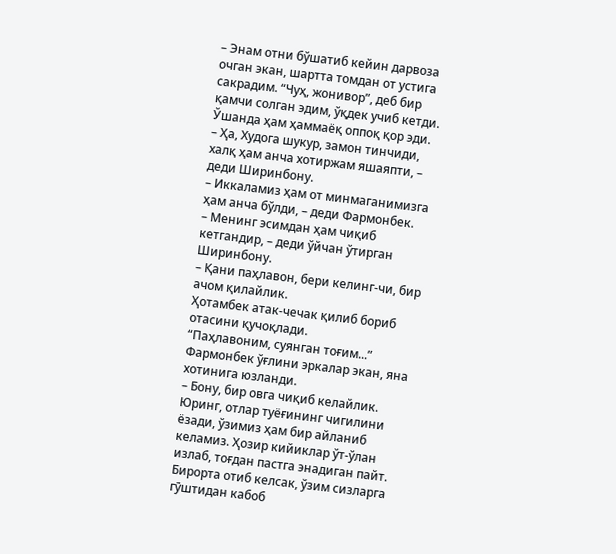– Энам отни бўшатиб кейин дарвоза очган экан, шартта томдан от устига сакрадим. “Чуҳ, жонивор”, деб бир қамчи солган эдим, ўқдек учиб кетди. Ўшанда ҳам ҳаммаёқ оппоқ қор эди.
– Ҳа, Худога шукур, замон тинчиди, халқ ҳам анча хотиржам яшаяпти, – деди Ширинбону.
– Иккаламиз ҳам от минмаганимизга ҳам анча бўлди, – деди Фармонбек.
– Менинг эсимдан ҳам чиқиб кетгандир, – деди ўйчан ўтирган Ширинбону.
– Қани паҳлавон, бери келинг-чи, бир ачом қилайлик.
Ҳотамбек атак-чечак қилиб бориб отасини қучоқлади.
“Паҳлавоним, суянган тоғим...” Фармонбек ўғлини эркалар экан, яна хотинига юзланди.
– Бону, бир овга чиқиб келайлик. Юринг, отлар туёғининг чигилини ёзади, ўзимиз ҳам бир айланиб келамиз. Ҳозир кийиклар ўт-ўлан излаб, тоғдан пастга энадиган пайт. Бирорта отиб келсак, ўзим сизларга гӯштидан кабоб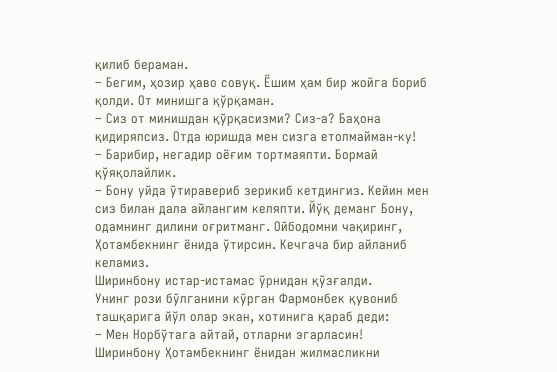қилиб бераман.
– Бегим, ҳозир ҳаво совуқ. Ёшим ҳам бир жойга бориб қолди. От минишга қўрқаман.
– Сиз от минишдан қўрқасизми? Сиз-а? Баҳона қидиряпсиз. Отда юришда мен сизга етолмайман-ку!
– Барибир, негадир оёғим тортмаяпти. Бормай қўяқолайлик.
– Бону уйда ўтиравериб зерикиб кетдингиз. Кейин мен сиз билан дала айлангим келяпти. Йўқ деманг Бону, одамнинг дилини оғритманг. Ойбодомни чақиринг, Ҳотамбекнинг ёнида ўтирсин. Кечгача бир айланиб келамиз.
Ширинбону истар-истамас ўрнидан қўзғалди.
Унинг рози бўлганини кўрган Фармонбек қувониб ташқарига йўл олар экан, хотинига қараб деди:
– Мен Норбўтага айтай, отларни эгарласин!
Ширинбону Ҳотамбекнинг ёнидан жилмасликни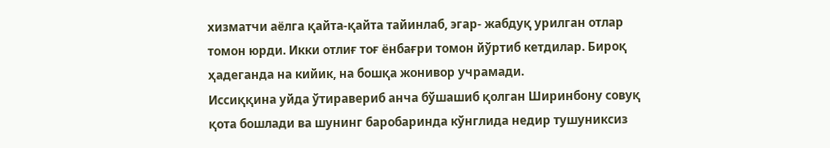хизматчи аёлга қайта-қайта тайинлаб, эгар- жабдуқ урилган отлар томон юрди. Икки отлиғ тоғ ёнбағри томон йўртиб кетдилар. Бироқ ҳадеганда на кийик, на бошқа жонивор учрамади.
Иссиққина уйда ўтиравериб анча бўшашиб қолган Ширинбону совуқ қота бошлади ва шунинг баробаринда кўнглида недир тушуниксиз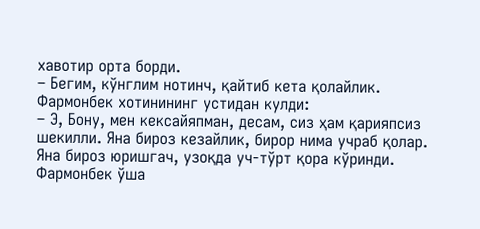хавотир орта борди.
– Бегим, кўнглим нотинч, қайтиб кета қолайлик.
Фармонбек хотинининг устидан кулди:
– Э, Бону, мен кексайяпман, десам, сиз ҳам қарияпсиз шекилли. Яна бироз кезайлик, бирор нима учраб қолар.
Яна бироз юришгач, узоқда уч-тўрт қора кўринди. Фармонбек ўша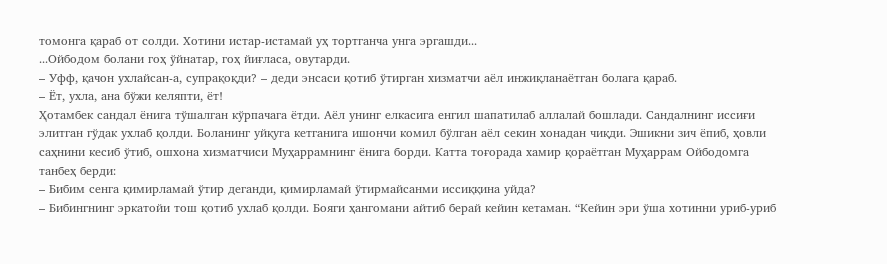томонга қараб от солди. Хотини истар-истамай уҳ тортганча унга эргашди...
...Ойбодом болани гоҳ ўйнатар, гоҳ йиғласа, овутарди.
– Уфф, қачон ухлайсан-а, супрақоқди? – деди энсаси қотиб ўтирган хизматчи аёл инжиқланаётган болага қараб.
– Ёт, ухла, ана бўжи келяпти, ёт!
Ҳотамбек сандал ёнига тўшалган кўрпачага ётди. Аёл унинг елкасига енгил шапатилаб аллалай бошлади. Сандалнинг иссиғи элитган гўдак ухлаб қолди. Боланинг уйқуга кетганига ишончи комил бўлган аёл секин хонадан чиқди. Эшикни зич ёпиб, ҳовли саҳнини кесиб ўтиб, ошхона хизматчиси Муҳаррамнинг ёнига борди. Катта тоғорада хамир қораётган Муҳаррам Ойбодомга танбеҳ берди:
– Бибим сенга қимирламай ўтир деганди, қимирламай ўтирмайсанми иссиққина уйда?
– Бибингнинг эркатойи тош қотиб ухлаб қолди. Бояги ҳангомани айтиб берай кейин кетаман. “Кейин эри ўша хотинни уриб-уриб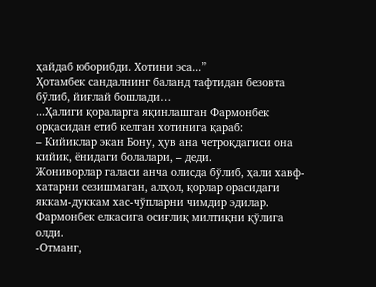ҳайдаб юборибди. Хотини эса...”
Ҳотамбек сандалнинг баланд тафтидан безовта бӯлиб, йиғлай бошлади…
...Ҳалиги қораларга яқинлашган Фармонбек орқасидан етиб келган хотинига қараб:
– Кийиклар экан Бону, ҳув ана четроқдагиси она кийик, ёнидаги болалари, – деди.
Жониворлар галаси анча олисда бўлиб, ҳали хавф-хатарни сезишмаган, алҳол, қорлар орасидаги яккам-дуккам хас-чўпларни чимдир эдилар. Фармонбек елкасига осиғлиқ милтиқни қўлига олди.
-Отманг,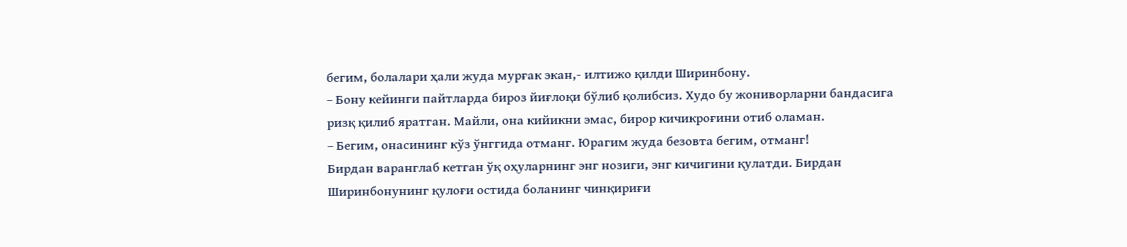бегим, болалари ҳали жуда мурғак экан,- илтижо қилди Ширинбону.
– Бону кейинги пайтларда бироз йиғлоқи бўлиб қолибсиз. Худо бу жониворларни бандасига ризқ қилиб яратган. Майли, она кийикни эмас, бирор кичикроғини отиб оламан.
– Бегим, онасининг кўз ўнггида отманг. Юрагим жуда безовта бегим, отманг!
Бирдан варанглаб кетган ўқ оҳуларнинг энг нозиги, энг кичигини қулатди. Бирдан Ширинбонунинг қулоғи остида боланинг чинқириғи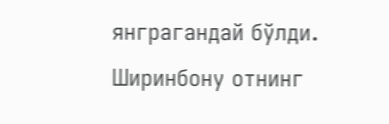янграгандай бўлди. Ширинбону отнинг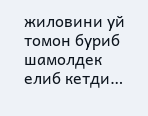жиловини уй томон буриб шамолдек елиб кетди…